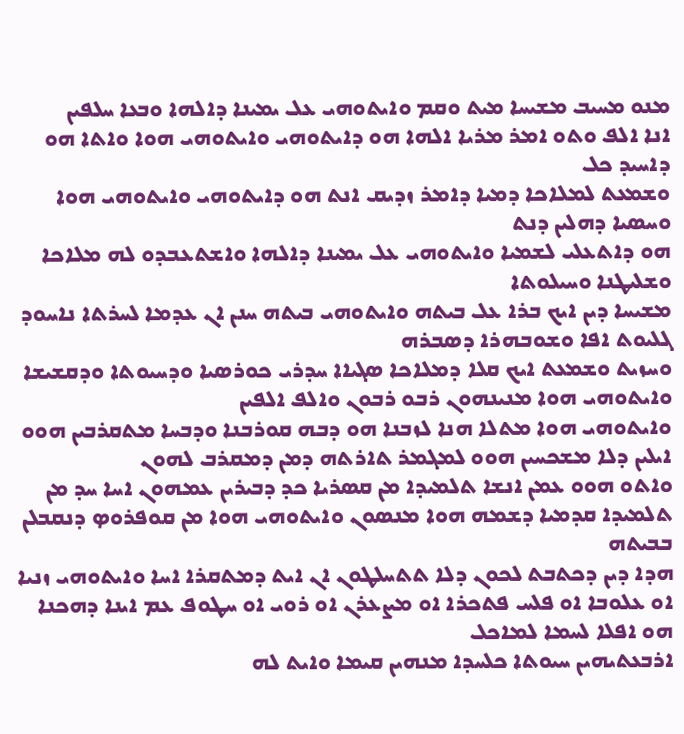ܡܢܘ ܡܚܝܒ ܡܫܝܚܐ ܡܝܬ ܘܩܡ ܘܐܝܬܘܗܝ ܥܠ ܝܡܝܢܐ ܕܐܠܗܐ ܘܒܥܐ ܚܠܦܝܢ
ܐܢܐ ܐܠܦ ܘܬܘ ܐܡܪ ܡܪܝܐ ܐܠܗܐ ܗܘ ܕܐܝܬܘܗܝ ܘܐܝܬܘܗܝ ܗܘܐ ܘܐܬܐ ܗܘ ܕܐܚܝܕ ܟܠ
ܘܫܡܥܬ ܠܡܠܐܟܐ ܕܡܝܐ ܕܐܡܪ ܙܕܝܩ ܐܢܬ ܗܘ ܕܐܝܬܘܗܝ ܘܐܝܬܘܗܝ ܗܘܐ ܘܚܤܝܐ ܕܗܠܝܢ ܕܢܬ
ܗܘ ܕܐܬܥܠܝ ܠܫܡܝܐ ܘܐܝܬܘܗܝ ܥܠ ܝܡܝܢܐ ܕܐܠܗܐ ܘܐܫܬܥܒܕܘ ܠܗ ܡܠܐܟܐ ܘܫܠܝܛܢܐ ܘܚܝܠܘܬܐ
ܡܫܝܚܐ ܕܝܢ ܐܝܟ ܒܪܐ ܥܠ ܒܝܬܗ ܘܐܝܬܘܗܝ ܒܝܬܗ ܚܢܢ ܐܢ ܥܕܡܐ ܠܚܪܬܐ ܢܐܚܘܕ ܓܠܝܘܬ ܐܦܐ ܘܫܘܒܗܪܐ ܕܤܒܪܗ
ܘܚܙܝܬ ܘܫܡܥܬ ܐܝܟ ܩܠܐ ܕܡܠܐܟܐ ܤܓܝܐܐ ܚܕܪܝ ܟܘܪܤܝܐ ܘܕܚܝܘܬܐ ܘܕܩܫܝܫܐ ܘܐܝܬܘܗܝ ܗܘܐ ܡܢܝܢܗܘܢ ܪܒܘ ܪܒܘܢ ܘܐܠܦ ܐܠܦܝܢ
ܘܐܝܬܘܗܝ ܗܘܐ ܡܬܠܐ ܗܢܐ ܠܙܒܢܐ ܗܘ ܕܒܗ ܩܘܪܒܢܐ ܘܕܒܚܐ ܡܬܩܪܒܝܢ ܗܘܘ ܐܝܠܝܢ ܕܠܐ ܡܫܟܚܝܢ ܗܘܘ ܠܡܓܡܪ ܬܐܪܬܗ ܕܡܢ ܕܡܩܪܒ ܠܗܘܢ
ܘܐܬܘ ܗܘܘ ܥܡܢ ܐܢܫܐ ܬܠܡܝܕܐ ܡܢ ܩܤܪܝܐ ܟܕ ܕܒܝܪܝܢ ܥܡܗܘܢ ܐܚܐ ܚܕ ܡܢ ܬܠܡܝܕܐ ܩܕܡܝܐ ܕܫܡܗ ܗܘܐ ܡܢܤܘܢ ܘܐܝܬܘܗܝ ܗܘܐ ܡܢ ܩܘܦܪܘܤ ܕܢܩܒܠܢ ܒܒܝܬܗ
ܗܕܐ ܕܝܢ ܕܟܬܒܬ ܠܟܘܢ ܕܠܐ ܬܬܚܠܛܘܢ ܐܢ ܐܝܬ ܕܡܬܩܪܐ ܐܚܐ ܘܐܝܬܘܗܝ ܙܢܝܐ ܐܘ ܥܠܘܒܐ ܐܘ ܦܠܚ ܦܬܟܪܐ ܐܘ ܡܨܥܪܢ ܐܘ ܪܘܝ ܐܘ ܚܛܘܦ ܥܡ ܐܝܢܐ ܕܗܟܢܐ ܗܘ ܐܦܠܐ ܠܚܡܐ ܠܡܐܟܠ
ܐܪܒܥܬܝܗܝܢ ܚܝܘܬܐ ܟܠܚܕܐ ܡܢܗܝܢ ܩܝܡܐ ܘܐܝܬ ܠܗ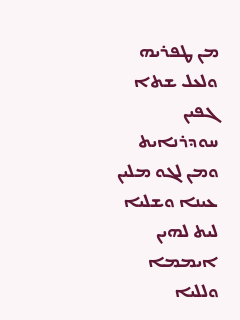ܡܢ ܛܦܪܝܗ ܘܠܥܠ ܫܬܐ ܓܦܝܢ ܚܘܕܪܢܐܝܬ ܘܡܢ ܠܓܘ ܡܠܝܢ ܥܝܢܐ ܘܫܠܝܐ ܠܝܬ ܠܗܝܢ ܐܝܡܡܐ ܘܠܠܝܐ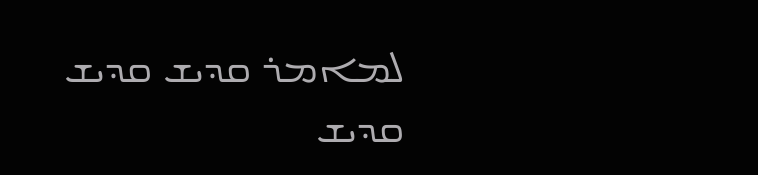ܠܡܐܡܪ ܩܕܝܫ ܩܕܝܫ ܩܕܝܫ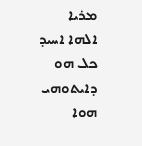ܡܪܝܐ ܐܠܗܐ ܐܚܝܕ ܟܠ ܗܘ ܕܐܝܬܘܗܝ ܗܘܐ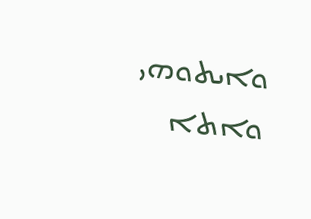ܘܐܝܬܘܗܝ ܘܐܬܐ